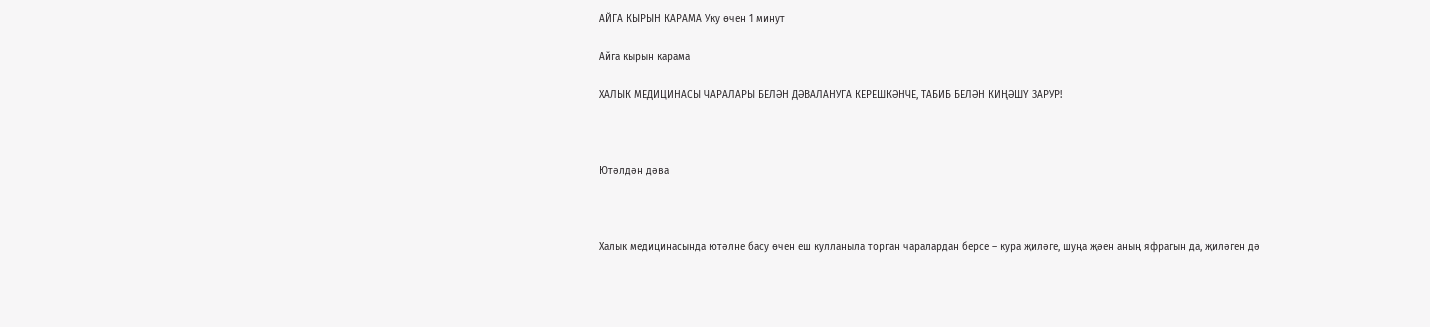АЙГА КЫРЫН КАРАМА Уку өчен 1 минут

Айга кырын карама

ХАЛЫК МЕДИЦИНАСЫ ЧАРАЛАРЫ БЕЛӘН ДӘВАЛАНУГА КЕРЕШКӘНЧЕ, ТАБИБ БЕЛӘН КИҢӘШҮ ЗАРУР!



Ютәлдән дәва



Халык медицинасында ютәлне басу өчен еш кулланыла торган чаралардан берсе – кура җиләге, шуңа җәен аның яфрагын да, җиләген дә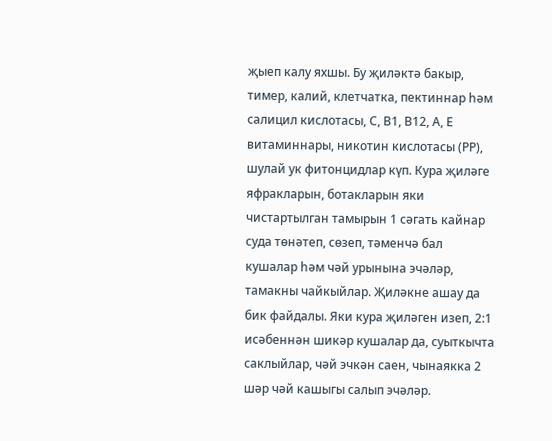җыеп калу яхшы. Бу җиләктә бакыр, тимер, калий, клетчатка, пектиннар һәм салицил кислотасы, С, В1, В12, А, Е витаминнары, никотин кислотасы (РР), шулай ук фитонцидлар күп. Кура җиләге яфракларын, ботакларын яки чистартылган тамырын 1 сәгать кайнар суда төнәтеп, сөзеп, тәменчә бал кушалар һәм чәй урынына эчәләр, тамакны чайкыйлар. Җиләкне ашау да бик файдалы. Яки кура җиләген изеп, 2:1 исәбеннән шикәр кушалар да, суыткычта саклыйлар, чәй эчкән саен, чынаякка 2 шәр чәй кашыгы салып эчәләр.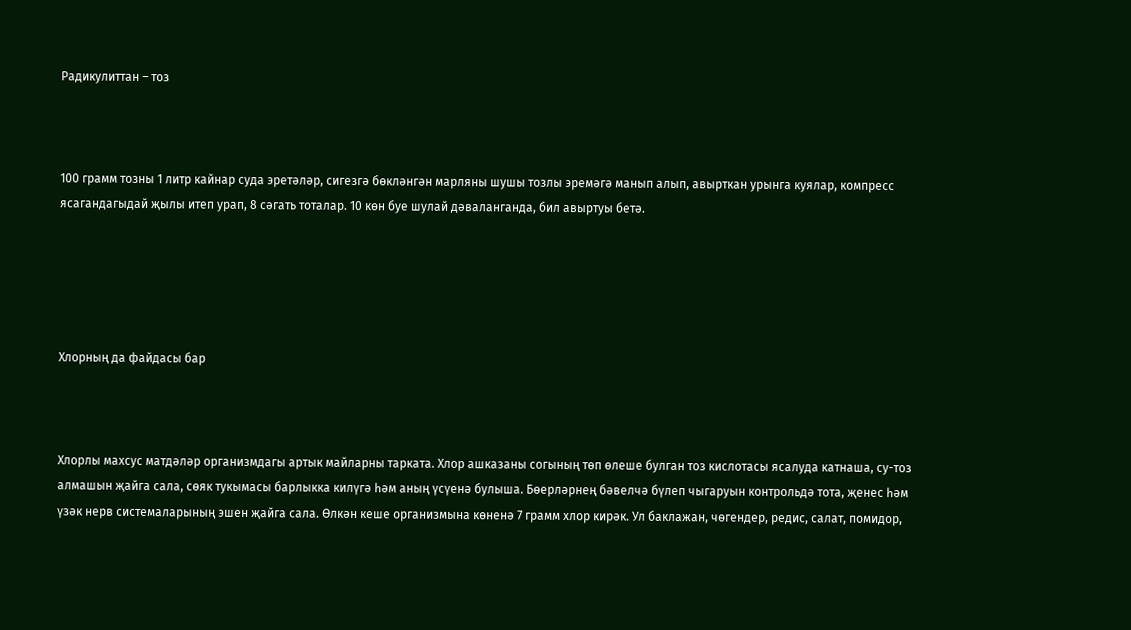Радикулиттан – тоз



100 грамм тозны 1 литр кайнар суда эретәләр, сигезгә бөкләнгән марляны шушы тозлы эремәгә манып алып, авырткан урынга куялар, компресс ясагандагыдай җылы итеп урап, 8 сәгать тоталар. 10 көн буе шулай дәваланганда, бил авыртуы бетә.





Хлорның да файдасы бар



Хлорлы махсус матдәләр организмдагы артык майларны тарката. Хлор ашказаны согының төп өлеше булган тоз кислотасы ясалуда катнаша, су-тоз алмашын җайга сала, сөяк тукымасы барлыкка килүгә һәм аның үсүенә булыша. Бөерләрнең бәвелчә бүлеп чыгаруын контрольдә тота, җенес һәм үзәк нерв системаларының эшен җайга сала. Өлкән кеше организмына көненә 7 грамм хлор кирәк. Ул баклажан, чөгендер, редис, салат, помидор,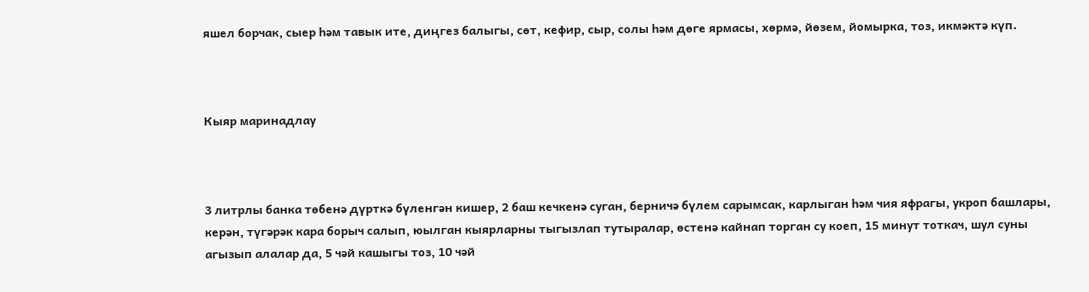яшел борчак, сыер һәм тавык ите, диңгез балыгы, сөт, кефир, сыр, солы һәм дөге ярмасы, хөрмә, йөзем, йомырка, тоз, икмәктә күп.



Кыяр маринадлау



3 литрлы банка төбенә дүрткә бүленгән кишер, 2 баш кечкенә суган, берничә бүлем сарымсак, карлыган һәм чия яфрагы, укроп башлары, керән, түгәрәк кара борыч салып, юылган кыярларны тыгызлап тутыралар, өстенә кайнап торган су коеп, 15 минут тоткач, шул суны агызып алалар да, 5 чәй кашыгы тоз, 10 чәй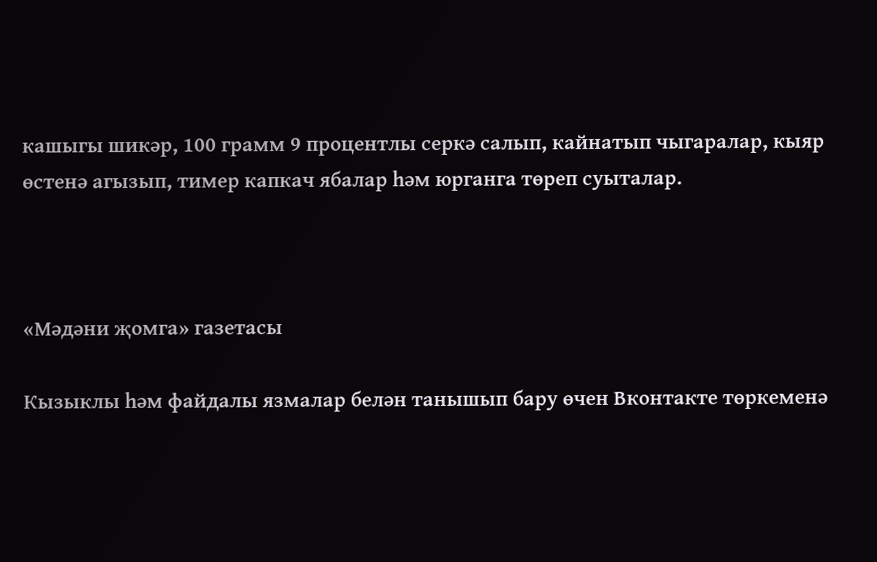кашыгы шикәр, 100 грамм 9 процентлы серкә салып, кайнатып чыгаралар, кыяр өстенә агызып, тимер капкач ябалар һәм юрганга төреп суыталар.



«Мәдәни җомга» газетасы

Кызыклы һәм файдалы язмалар белән танышып бару өчен Вконтакте төркеменә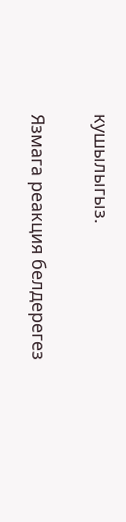кушылыгыз.

Язмага реакция белдерегез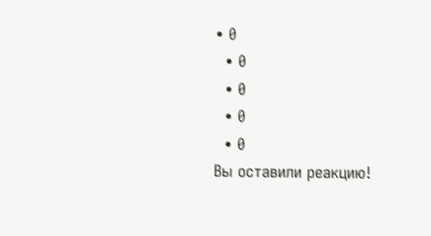• 0
  • 0
  • 0
  • 0
  • 0
Вы оставили реакцию!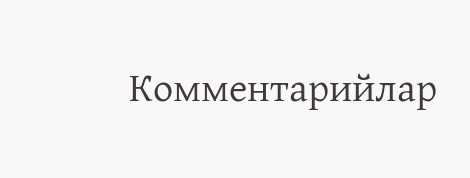Комментарийлар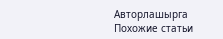Авторлашырга
Похожие статьи